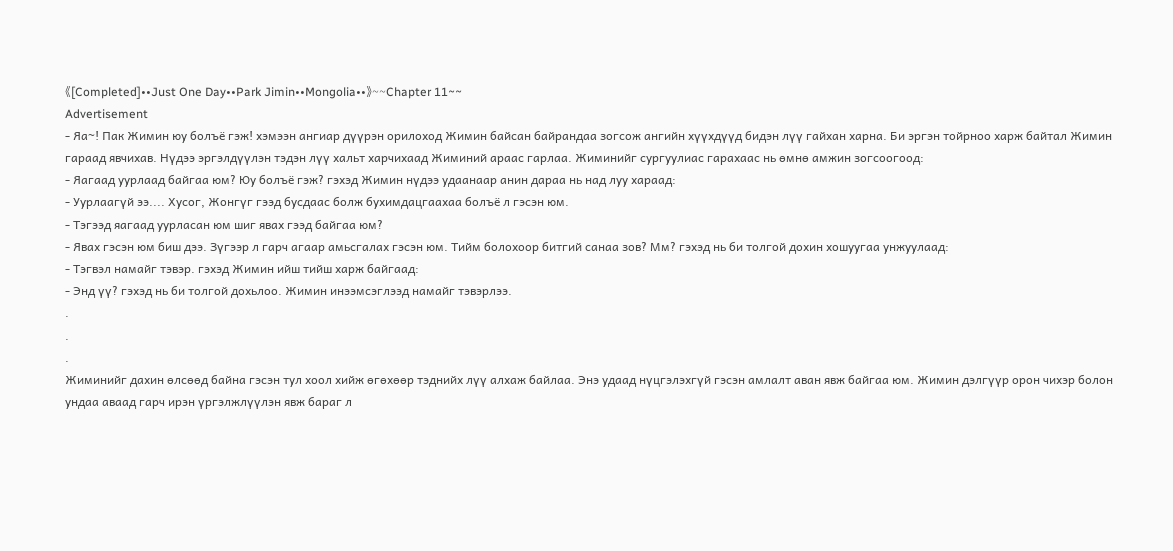《[Completed]••Just One Day••Park Jimin••Mongolia••》~~Chapter 11~~
Advertisement
- Яа~! Пак Жимин юу болъё гэж! хэмээн ангиар дүүрэн орилоход Жимин байсан байрандаа зогсож ангийн хүүхдүүд бидэн лүү гайхан харна. Би эргэн тойрноо харж байтал Жимин гараад явчихав. Нүдээ эргэлдүүлэн тэдэн лүү хальт харчихаад Жиминий араас гарлаа. Жиминийг сургуулиас гарахаас нь өмнө амжин зогсоогоод:
- Яагаад уурлаад байгаа юм? Юу болъё гэж? гэхэд Жимин нүдээ удаанаар анин дараа нь над луу хараад:
- Уурлаагүй ээ.... Хусог, Жонгүг гээд бусдаас болж бухимдацгаахаа болъё л гэсэн юм.
- Тэгээд яагаад уурласан юм шиг явах гээд байгаа юм?
- Явах гэсэн юм биш дээ. Зүгээр л гарч агаар амьсгалах гэсэн юм. Тийм болохоор битгий санаа зов? Мм? гэхэд нь би толгой дохин хошуугаа унжуулаад:
- Тэгвэл намайг тэвэр. гэхэд Жимин ийш тийш харж байгаад:
- Энд үү? гэхэд нь би толгой дохьлоо. Жимин инээмсэглээд намайг тэвэрлээ.
.
.
.
Жиминийг дахин өлсөөд байна гэсэн тул хоол хийж өгөхөөр тэднийх лүү алхаж байлаа. Энэ удаад нүцгэлэхгүй гэсэн амлалт аван явж байгаа юм. Жимин дэлгүүр орон чихэр болон ундаа аваад гарч ирэн үргэлжлүүлэн явж бараг л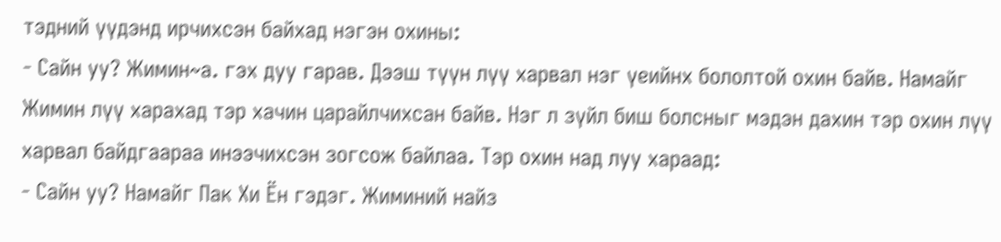тэдний үүдэнд ирчихсэн байхад нэгэн охины:
- Сайн уу? Жимин~а. гэх дуу гарав. Дээш түүн лүү харвал нэг үеийнх бололтой охин байв. Намайг Жимин лүү харахад тэр хачин царайлчихсан байв. Нэг л зүйл биш болсныг мэдэн дахин тэр охин лүү харвал байдгаараа инээчихсэн зогсож байлаа. Тэр охин над луу хараад:
- Сайн уу? Намайг Пак Хи Ён гэдэг. Жиминий найз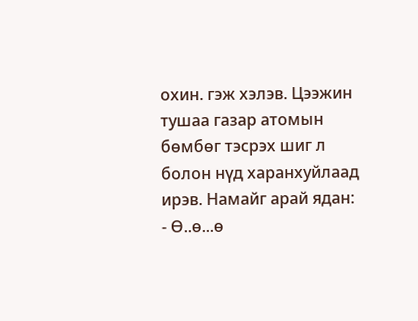охин. гэж хэлэв. Цээжин тушаа газар атомын бөмбөг тэсрэх шиг л болон нүд харанхуйлаад ирэв. Намайг арай ядан:
- Ө..ө...ө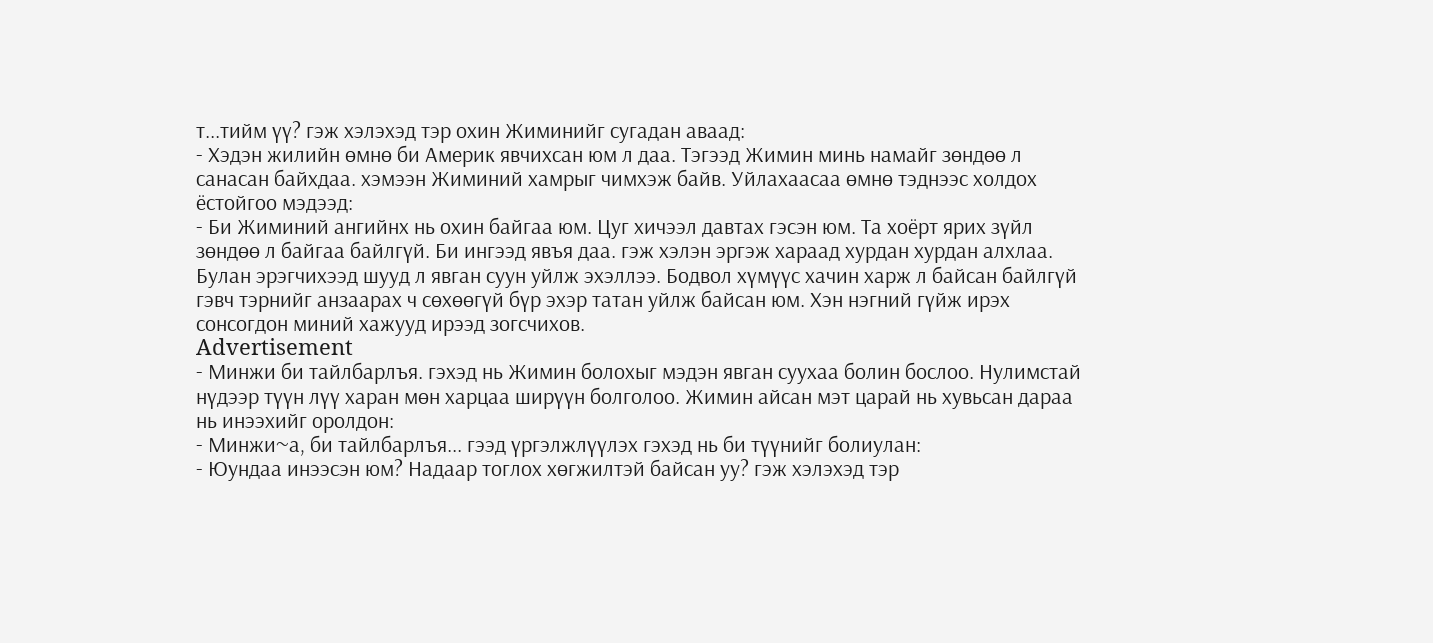т...тийм үү? гэж хэлэхэд тэр охин Жиминийг сугадан аваад:
- Хэдэн жилийн өмнө би Америк явчихсан юм л даа. Тэгээд Жимин минь намайг зөндөө л санасан байхдаа. хэмээн Жиминий хамрыг чимхэж байв. Уйлахаасаа өмнө тэднээс холдох ёстойгоо мэдээд:
- Би Жиминий ангийнх нь охин байгаа юм. Цуг хичээл давтах гэсэн юм. Та хоёрт ярих зүйл зөндөө л байгаа байлгүй. Би ингээд явъя даа. гэж хэлэн эргэж хараад хурдан хурдан алхлаа. Булан эрэгчихээд шууд л явган суун уйлж эхэллээ. Бодвол хүмүүс хачин харж л байсан байлгүй гэвч тэрнийг анзаарах ч сөхөөгүй бүр эхэр татан уйлж байсан юм. Хэн нэгний гүйж ирэх сонсогдон миний хажууд ирээд зогсчихов.
Advertisement
- Минжи би тайлбарлъя. гэхэд нь Жимин болохыг мэдэн явган суухаа болин бослоо. Нулимстай нүдээр түүн лүү харан мөн харцаа ширүүн болголоо. Жимин айсан мэт царай нь хувьсан дараа нь инээхийг оролдон:
- Минжи~а, би тайлбарлъя... гээд үргэлжлүүлэх гэхэд нь би түүнийг болиулан:
- Юундаа инээсэн юм? Надаар тоглох хөгжилтэй байсан уу? гэж хэлэхэд тэр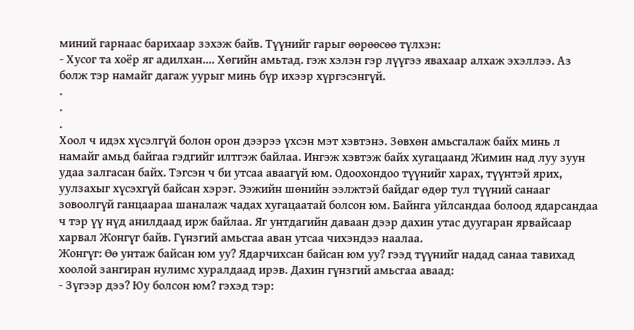миний гарнаас барихаар зэхэж байв. Түүнийг гарыг өөрөөсөө түлхэн:
- Хусог та хоёр яг адилхан.... Хөгийн амьтад. гэж хэлэн гэр лүүгээ явахаар алхаж эхэллээ. Аз болж тэр намайг дагаж уурыг минь бүр ихээр хүргэсэнгүй.
.
.
.
Хоол ч идэх хүсэлгүй болон орон дээрээ үхсэн мэт хэвтэнэ. Зөвхөн амьсгалаж байх минь л намайг амьд байгаа гэдгийг илтгэж байлаа. Ингэж хэвтэж байх хугацаанд Жимин над луу зуун удаа залгасан байх. Тэгсэн ч би утсаа аваагүй юм. Одоохондоо түүнийг харах, түүнтэй ярих, уулзахыг хүсэхгүй байсан хэрэг. Ээжийн шөнийн ээлжтэй байдаг өдөр тул түүний санааг зовоолгүй ганцаараа шаналаж чадах хугацаатай болсон юм. Байнга уйлсандаа болоод ядарсандаа ч тэр үү нүд анилдаад ирж байлаа. Яг унтдагийн даваан дээр дахин утас дуугаран ярвайсаар харвал Жонгүг байв. Гүнзгий амьсгаа аван утсаа чихэндээ наалаа.
Жонгүг: Өө унтаж байсан юм уу? Ядарчихсан байсан юм уу? гээд түүнийг надад санаа тавихад хоолой зангиран нулимс хуралдаад ирэв. Дахин гүнзгий амьсгаа аваад:
- Зүгээр дээ? Юу болсон юм? гэхэд тэр: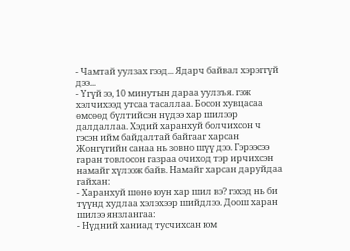- Чамтай уулзах гээд... Ядарч байвал хэрэггүй дээ...
- Үгүй ээ, 10 минутын дараа уулзъя. гэж хэлчихээд утсаа тасаллаа. Босон хувцасаа өмсөөд бүлтийсэн нүдээ хар шилээр далдаллаа. Хэдий харанхуй болчихсон ч гэсэн ийм байдалтай байгааг харсан Жонгүгийн санаа нь зовно шүү дээ. Гэрээсээ гаран товлосон газраа очиход тэр ирчихсэн намайг хүлээж байв. Намайг харсан даруйдаа гайхан:
- Харанхуй шөнө юун хар шил вэ? гэхэд нь би түүнд худлаа хэлэхээр шийдлээ. Доош харан шилээ янзлангаа:
- Нүдний ханиад тусчихсан юм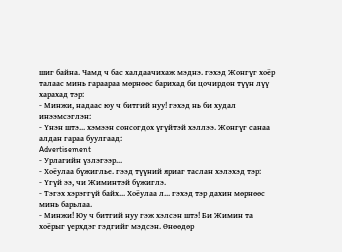шиг байна. Чамд ч бас халдаачихаж мэднэ. гэхэд Жонгүг хоёр талаас минь гараараа мөрнөөс барихад би цочирдон түүн лүү харахад тэр:
- Минжи, надаас юу ч битгий нуу! гэхэд нь би худал инээмсэглэн:
- Үнэн штэ... хэмээн сонсогдох үгүйтэй хэллээ. Жонгүг санаа алдан гараа буулгаад:
Advertisement
- Урлагийн үзлэгээр...
- Хоёулаа бүжиглье. гээд түүний яриаг таслан хэлэхэд тэр:
- Үгүй ээ, чи Жиминтэй бүжиглэ.
- Тэгэх хэрэггүй байх... Хоёулаа л... гэхэд тэр дахин мөрнөөс минь барьлаа.
- Минжи! Юу ч битгий нуу гэж хэлсэн штэ! Би Жимин та хоёрыг үерхдэг гэдгийг мэдсэн. Өнөөдөр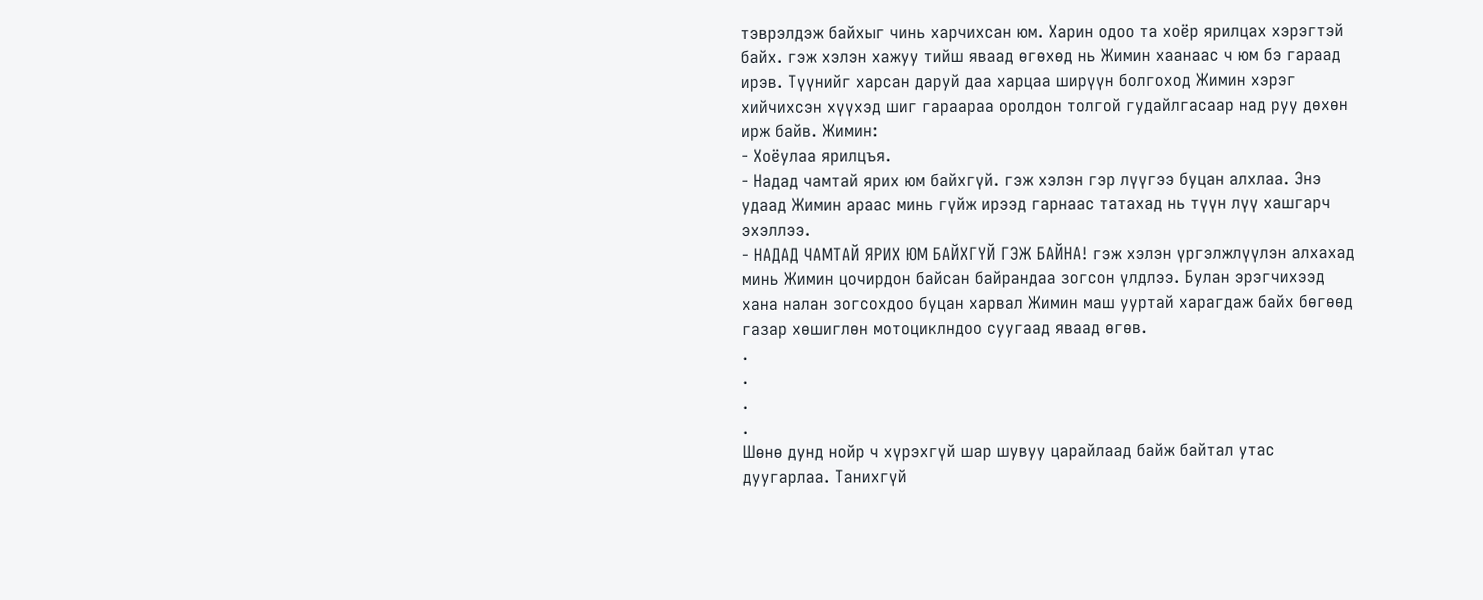тэврэлдэж байхыг чинь харчихсан юм. Харин одоо та хоёр ярилцах хэрэгтэй байх. гэж хэлэн хажуу тийш яваад өгөхөд нь Жимин хаанаас ч юм бэ гараад ирэв. Түүнийг харсан даруй даа харцаа ширүүн болгоход Жимин хэрэг хийчихсэн хүүхэд шиг гараараа оролдон толгой гудайлгасаар над руу дөхөн ирж байв. Жимин:
- Хоёулаа ярилцъя.
- Надад чамтай ярих юм байхгүй. гэж хэлэн гэр лүүгээ буцан алхлаа. Энэ удаад Жимин араас минь гүйж ирээд гарнаас татахад нь түүн лүү хашгарч эхэллээ.
- НАДАД ЧАМТАЙ ЯРИХ ЮМ БАЙХГҮЙ ГЭЖ БАЙНА! гэж хэлэн үргэлжлүүлэн алхахад минь Жимин цочирдон байсан байрандаа зогсон үлдлээ. Булан эрэгчихээд хана налан зогсохдоо буцан харвал Жимин маш ууртай харагдаж байх бөгөөд газар хөшиглөн мотоциклндоо суугаад яваад өгөв.
.
.
.
.
Шөнө дунд нойр ч хүрэхгүй шар шувуу царайлаад байж байтал утас дуугарлаа. Танихгүй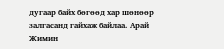дугаар байх бөгөөд хар шөнөөр залгасанд гайхаж байлаа. Арай Жимин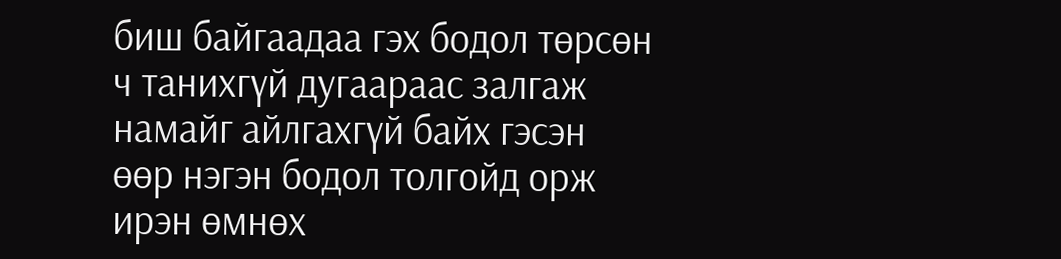биш байгаадаа гэх бодол төрсөн ч танихгүй дугаараас залгаж намайг айлгахгүй байх гэсэн өөр нэгэн бодол толгойд орж ирэн өмнөх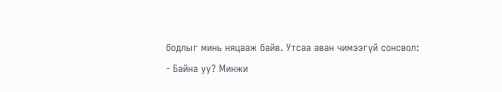бодлыг минь няцааж байв. Утсаа аван чимээгүй сонсвол:
- Байна уу? Минжи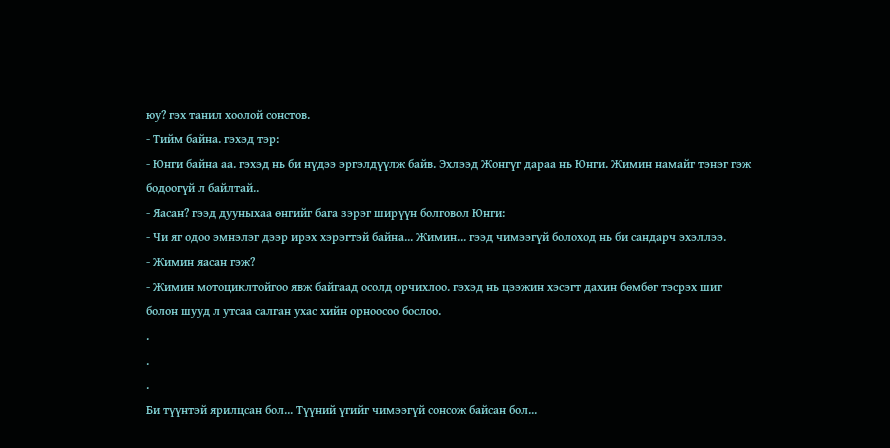юу? гэх танил хоолой сонстов.
- Тийм байна. гэхэд тэр:
- Юнги байна аа. гэхэд нь би нүдээ эргэлдүүлж байв. Эхлээд Жонгүг дараа нь Юнги. Жимин намайг тэнэг гэж бодоогүй л байлтай..
- Яасан? гээд дууныхаа өнгийг бага зэрэг ширүүн болговол Юнги:
- Чи яг одоо эмнэлэг дээр ирэх хэрэгтэй байна... Жимин... гээд чимээгүй болоход нь би сандарч эхэллээ.
- Жимин яасан гэж?
- Жимин мотоциклтойгоо явж байгаад осолд орчихлоо. гэхэд нь цээжин хэсэгт дахин бөмбөг тэсрэх шиг болон шууд л утсаа салган ухас хийн орноосоо бослоо.
.
.
.
Би түүнтэй ярилцсан бол... Түүний үгийг чимээгүй сонсож байсан бол...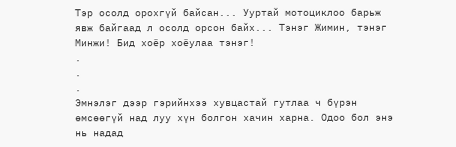Тэр осолд орохгүй байсан... Ууртай мотоциклоо барьж явж байгаад л осолд орсон байх... Тэнэг Жимин, тэнэг Минжи! Бид хоёр хоёулаа тэнэг!
.
.
.
Эмнэлэг дээр гэрийнхээ хувцастай гутлаа ч бүрэн өмсөөгүй над луу хүн болгон хачин харна. Одоо бол энэ нь надад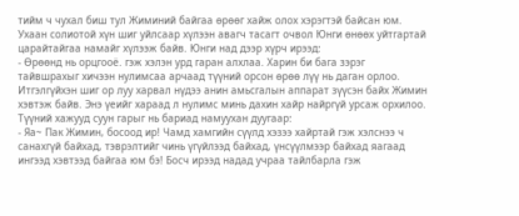тийм ч чухал биш тул Жиминий байгаа өрөөг хайж олох хэрэгтэй байсан юм. Ухаан солиотой хүн шиг уйлсаар хүлээн авагч тасагт очвол Юнги өнөөх уйтгартай царайтайгаа намайг хүлээж байв. Юнги над дээр хүрч ирээд:
- Өрөөнд нь орцгооё. гэж хэлэн урд гаран алхлаа. Харин би бага зэрэг тайвшрахыг хичээн нулимсаа арчаад түүний орсон өрөө лүү нь даган орлоо. Итгэлгүйхэн шиг ор луу харвал нүдээ анин амьсгалын аппарат зүүсэн байх Жимин хэвтэж байв. Энэ үеийг хараад л нулимс минь дахин хайр найргүй урсаж орхилоо. Түүний хажууд суун гарыг нь бариад намуухан дуугаар:
- Яа~ Пак Жимин, босоод ир! Чамд хамгийн сүүлд хэзээ хайртай гэж хэлснээ ч санахгүй байхад, тэврэлтийг чинь үгүйлээд байхад, үнсүүлмээр байхад яагаад ингээд хэвтээд байгаа юм бэ! Босч ирээд надад учраа тайлбарла гэж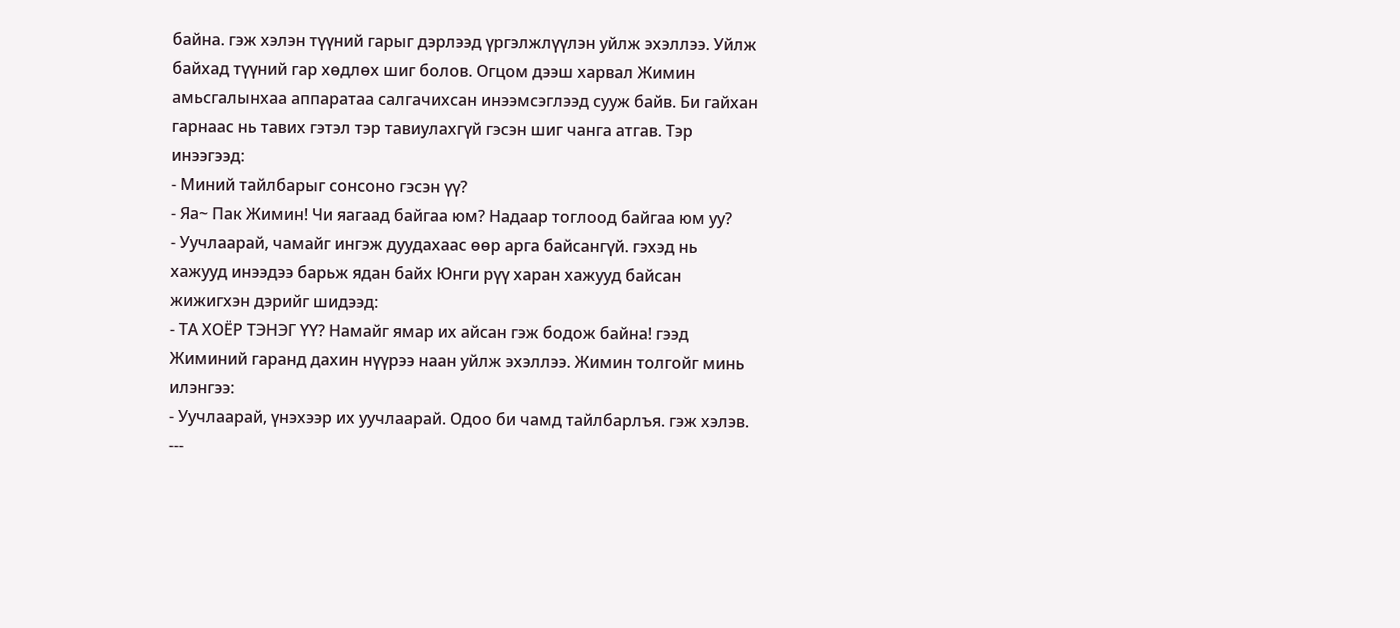байна. гэж хэлэн түүний гарыг дэрлээд үргэлжлүүлэн уйлж эхэллээ. Уйлж байхад түүний гар хөдлөх шиг болов. Огцом дээш харвал Жимин амьсгалынхаа аппаратаа салгачихсан инээмсэглээд сууж байв. Би гайхан гарнаас нь тавих гэтэл тэр тавиулахгүй гэсэн шиг чанга атгав. Тэр инээгээд:
- Миний тайлбарыг сонсоно гэсэн үү?
- Яа~ Пак Жимин! Чи яагаад байгаа юм? Надаар тоглоод байгаа юм уу?
- Уучлаарай, чамайг ингэж дуудахаас өөр арга байсангүй. гэхэд нь хажууд инээдээ барьж ядан байх Юнги рүү харан хажууд байсан жижигхэн дэрийг шидээд:
- ТА ХОЁР ТЭНЭГ ҮҮ? Намайг ямар их айсан гэж бодож байна! гээд Жиминий гаранд дахин нүүрээ наан уйлж эхэллээ. Жимин толгойг минь илэнгээ:
- Уучлаарай, үнэхээр их уучлаарай. Одоо би чамд тайлбарлъя. гэж хэлэв.
---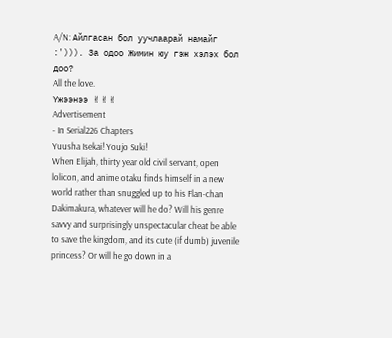A/N: Айлгасан бол уучлаарай намайг :'))). За одоо Жимин юу гэж хэлэх бол доо?
All the love.
Үжээнээ ✌✌✌
Advertisement
- In Serial226 Chapters
Yuusha Isekai! Youjo Suki!
When Elijah, thirty year old civil servant, open lolicon, and anime otaku finds himself in a new world rather than snuggled up to his Flan-chan Dakimakura, whatever will he do? Will his genre savvy and surprisingly unspectacular cheat be able to save the kingdom, and its cute (if dumb) juvenile princess? Or will he go down in a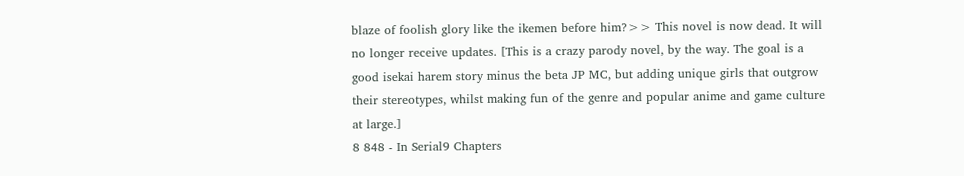blaze of foolish glory like the ikemen before him?>> This novel is now dead. It will no longer receive updates. [This is a crazy parody novel, by the way. The goal is a good isekai harem story minus the beta JP MC, but adding unique girls that outgrow their stereotypes, whilst making fun of the genre and popular anime and game culture at large.]
8 848 - In Serial9 Chapters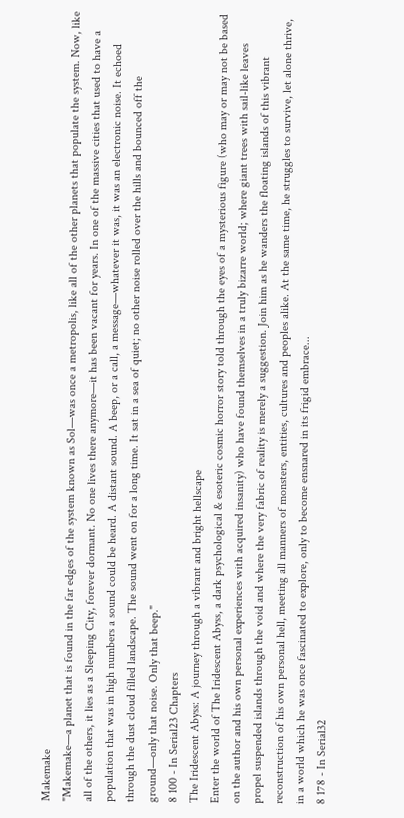Makemake
"Makemake—a planet that is found in the far edges of the system known as Sol—was once a metropolis, like all of the other planets that populate the system. Now, like all of the others, it lies as a Sleeping City, forever dormant. No one lives there anymore—it has been vacant for years. In one of the massive cities that used to have a population that was in high numbers a sound could be heard. A distant sound. A beep, or a call, a message—whatever it was, it was an electronic noise. It echoed through the dust cloud filled landscape. The sound went on for a long time. It sat in a sea of quiet; no other noise rolled over the hills and bounced off the ground—only that noise. Only that beep."
8 100 - In Serial23 Chapters
The Iridescent Abyss: A journey through a vibrant and bright hellscape
Enter the world of The Iridescent Abyss, a dark psychological & esoteric cosmic horror story told through the eyes of a mysterious figure (who may or may not be based on the author and his own personal experiences with acquired insanity) who have found themselves in a truly bizarre world; where giant trees with sail-like leaves propel suspended islands through the void and where the very fabric of reality is merely a suggestion. Join him as he wanders the floating islands of this vibrant reconstruction of his own personal hell, meeting all manners of monsters, entities, cultures and peoples alike. At the same time, he struggles to survive, let alone thrive, in a world which he was once fascinated to explore, only to become ensnared in its frigid embrace...
8 178 - In Serial32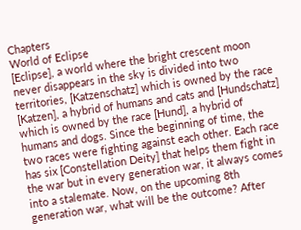Chapters
World of Eclipse
[Eclipse], a world where the bright crescent moon never disappears in the sky is divided into two territories, [Katzenschatz] which is owned by the race [Katzen], a hybrid of humans and cats and [Hundschatz] which is owned by the race [Hund], a hybrid of humans and dogs. Since the beginning of time, the two races were fighting against each other. Each race has six [Constellation Deity] that helps them fight in the war but in every generation war, it always comes into a stalemate. Now, on the upcoming 8th generation war, what will be the outcome? After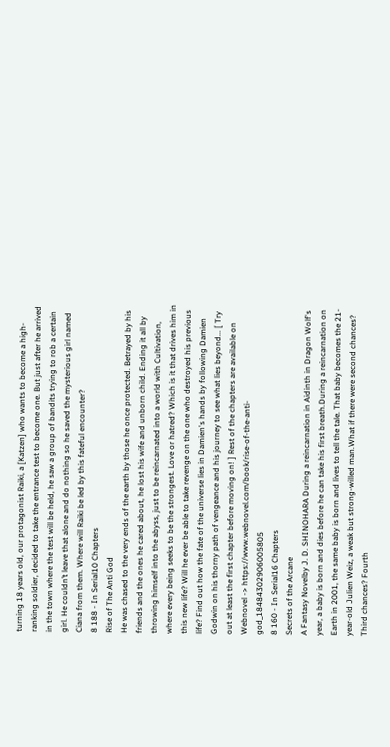turning 18 years old, our protagonist Raiki, a [Katzen] who wants to become a high-ranking soldier, decided to take the entrance test to become one. But just after he arrived in the town where the test will be held, he saw a group of bandits trying to rob a certain girl. He couldn’t leave that alone and do nothing so he saved the mysterious girl named Ciana from them. Where will Raiki be led by this fateful encounter?
8 188 - In Serial10 Chapters
Rise of The Anti God
He was chased to the very ends of the earth by those he once protected. Betrayed by his friends and the ones he cared about, he lost his wife and unborn child. Ending it all by throwing himself into the abyss, just to be reincarnated into a world with Cultivation, where every being seeks to be the strongest. Love or hatred? Which is it that drives him in this new life? Will he ever be able to take revenge on the one who destroyed his previous life? Find out how the fate of the universe lies in Damien's hands by following Damien Godwin on his thorny path of vengeance and his journey to see what lies beyond... [ Try out at least the first chapter before moving on! ] Rest of the chapters are available on Webnovel -> https://www.webnovel.com/book/rise-of-the-anti-god_18484302906005805
8 160 - In Serial16 Chapters
Secrets of the Arcane
A Fantasy Novelby J. D. SHINOHARA During a reincarnation in Aidinth in Dragon Wolf's year, a baby is born and dies before he can take his first breath.During a reincarnation on Earth in 2001, the same baby is born and lives to tell the tale. That baby becomes the 21-year-old Julien Weiz, a weak but strong-willed man.What if there were second chances? Third chances? Fourth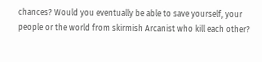chances? Would you eventually be able to save yourself, your people or the world from skirmish Arcanist who kill each other?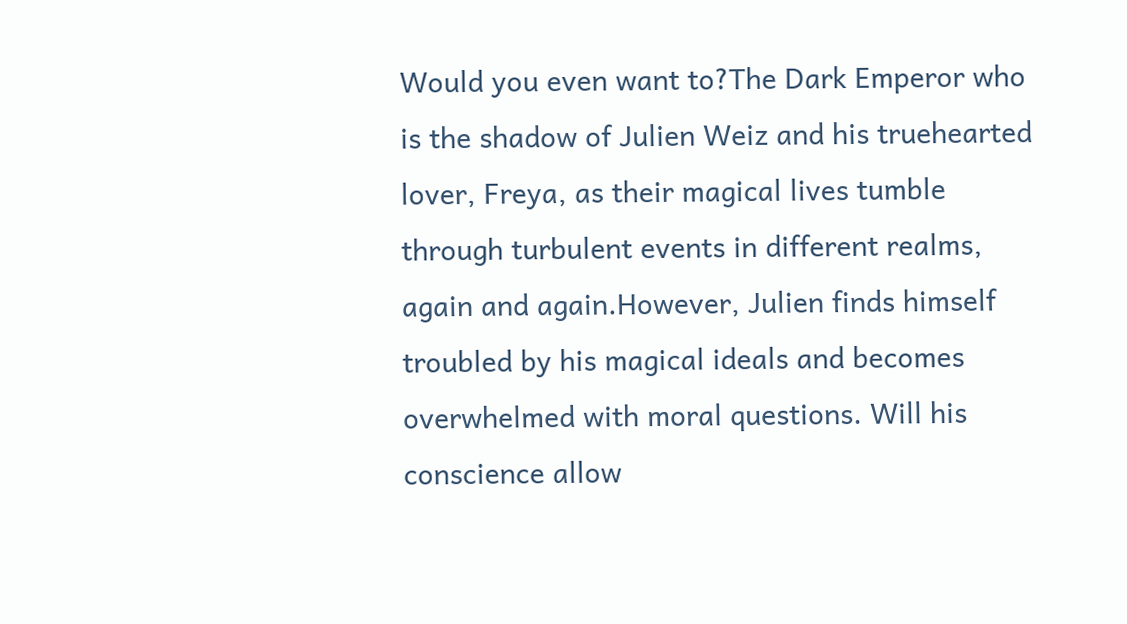Would you even want to?The Dark Emperor who is the shadow of Julien Weiz and his truehearted lover, Freya, as their magical lives tumble through turbulent events in different realms, again and again.However, Julien finds himself troubled by his magical ideals and becomes overwhelmed with moral questions. Will his conscience allow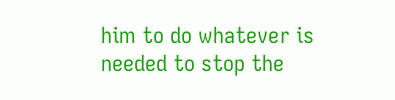him to do whatever is needed to stop the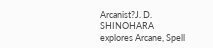Arcanist?J. D. SHINOHARA explores Arcane, Spell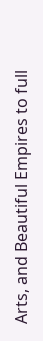Arts, and Beautiful Empires to full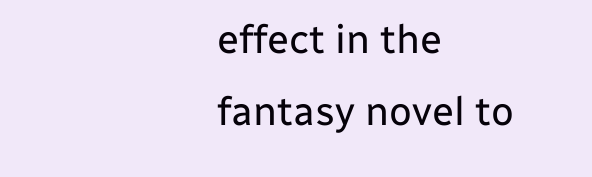effect in the fantasy novel to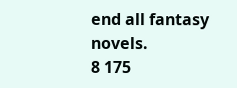end all fantasy novels.
8 175